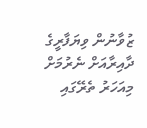ޒުވާނުން ވިޔަފާރީގެ ދާއިރާއަށް ނެރުމަށް މިއަހަރު ތެރޭގައި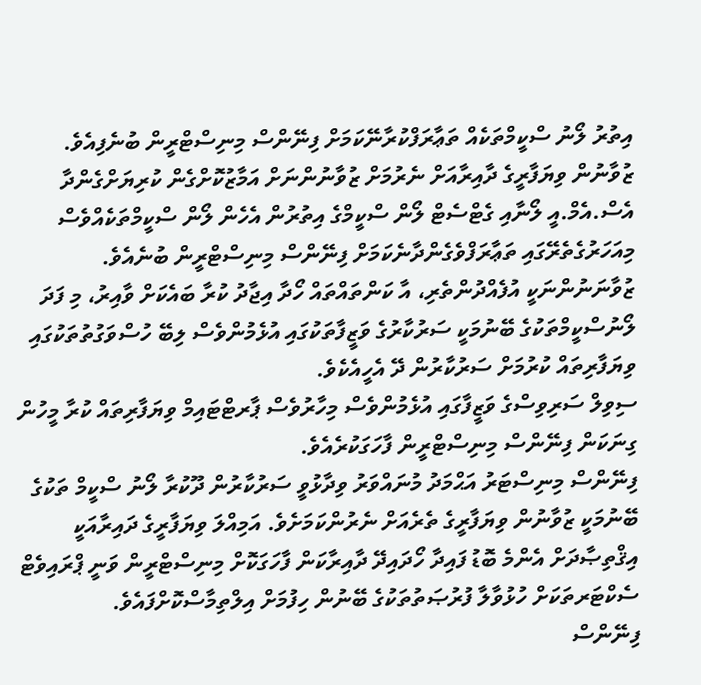އިތުރު ލޯނު ސްކީމްތަކެއް ތަޢާރަފްކުރާނޭކަމަށް ފިނޭންސް މިނިސްޓްރީން ބުނެފިއެވެ.
ޒުވާނުން ވިޔަފާރީގެ ދާއިރާއަށް ނެރުމަށް ޒުވާނުންނަށް އަމާޒުކޮށްގެން ކުރިޔަށްގެންދާ އެސް.އެމް.އީ ލޯނާއި ގެޓްސެޓް ލޯން ސްކީމްގެ އިތުރުން އެހެން ލޯން ސްކީމްތަކެއްވެސް މިއަހަރުގެތެރޭގައި ތަޢާރަފްވެގެންދާނެކަމަށް ފިނޭންސް މިނިސްޓްރީން ބުނެއެވެ.
ޒުވާނަނުންނަކީ އުފެއްދުންތެރި، އާ ކަންތައްތައް ހޯދާ އިޖާދު ކުރާ ބައެކަށް ވާއިރު، މި ފަދަ ލޯނުސްކީމްތަކުގެ ބޭނުމަކީ ސަރުކާރުގެ ވަޒީފާތަކުގައި އުޅެމުންވެސް ލިބޭ ހުސްވަގުތުތަކުގައި ވިޔަފާރިތައް ކުރުމަށް ސަރުކާރުން ދޭ އެހީއެކެވެ.
ސިވިލް ސަރިވިސްގެ ވަޒީފާގައި އުޅެމުންވެސް މިހާރުވެސް ޕާރޓްޓައިމް ވިޔަފާރިތައް ކުރާ މީހުން ގިނަކަން ފިނޭންސް މިނިސްޓްރީން ފާހަގަކުރެއެވެ.
ފިނޭންސް މިނިސްޓަރު އަޙްމަދު މުނައްވަރު ވިދާޅުވީ ސަރުކާރުން ދޫކުރާ ލޯނު ސްކީމް ތަކުގެ ބޭނުމަކީ ޒުވާނުން ވިޔަފާރީގެ ތެރެއަށް ނެރުންކަމަށެވެ. އަމިއްލަ ވިޔަފާރީގެ ދައިރާއަކީ އިޤްތިޞާދަށް އެންމެ ބޮޑު ފައިދާ ހޯދައިދޭ ދާއިރާކަން ފާހަގަކޮށް މިނިސްޓްރީން ވަނީ ޕްރައިވެޓް ސެކްޓަރތަކަށް ހުޅުވާލާ ފުރުޞަތުތަކުގެ ބޭނުން ހިފުމަށް އިލްތިމާސްކޮށްފައެވެ.
ފިނޭންސް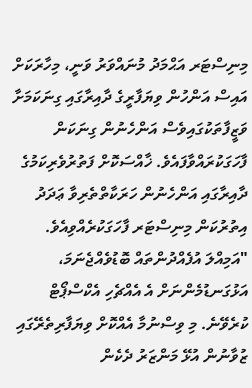މިނިސްޓަރ އަޙްމަދު މުނައްވަރު ވަނީ، މިހާރަކަށް އައިސް އަންހުން ވިޔަފާރީގެ ދާއިރާގައި ގިނަކަމަށާ ވަޒީފާތަކުގައިވެސް އަންހެނުން ގިނަކަން ފާހަގަކުރައްވާފައެވެ. ޚާއްސަކޮށް ފަތުރުވެރިކަމުގެ ދާއިރާގައި އަންހެނުން ހަރަކާތްތެރިވާ ޢަދަދު އިތުރުކަން މިނިސްޓަރ ފާހަގަކުރެއްވިއެވެ.
"އަމިއްލަ އުފެއްދުންތައް ބޮޑުވެއްޖެނަމަ، އަޅުގަނޑުމެންނަށް އެ އެއްޗެހި އެކްސްޕޯޓް ކުރެވޭނެ. މި ވިސްނުމާ އެއްކޮށް ވިޔަފާރިތެރޭގައި ޒުވާނުން އުޅޭ މަންޒަރު ދެކެން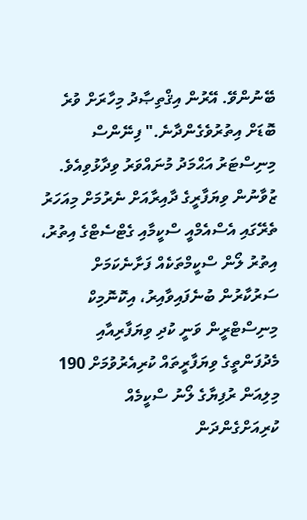ބޭނުންވޭ. އޭރުން އިޤްތިޞާދު މިހާރަށް ވުރެ ބޮޑަށް އިތުރުވެގެންދާނެ." ފިނޭންސް މިނިސްޓަރު އަޙްމަދު މުނައްވަރު ވިދާޅުވިއެވެ.
ޒުވާނުން ވިޔަފާރީގެ ދާއިރާއަށް ނެރުމަށް މިއަހަރު ތެރޭގައި އެސްއެމްއީ ސްކީމާއި ގެޓްސެޓްގެ އިތުރު، އިތުރު ލޯން ސްކީމްތަކެއް ފަށާނެކަމަށް ސަރުކާރުން ބުނެފައިވާއިރު، އިކޮނޮމިކް މިނިސްޓްރީން ވަނީ ކުދި ވިޔަފާރިއާއި މެދުފަންތީގެ ވިޔަފާރީތައް ކުރިއެރުވުމަށް 190 މިލިއަން ރުފިޔާގެ ލޯނު ސްކީމެއް ކުރިއަށްގެންދަން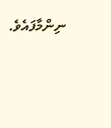ނިންމާފައެވެ.